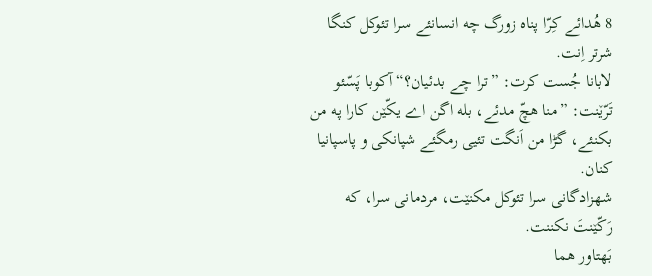8 هُدائے کِرّا پناه زورگ چه انسانئے سرا تئوکل کنگا شرتر اِنت.
لابانا جُست کرت: ”ترا چے بدئیان؟“ آکوبا پَسّئو تَرّێنت: ”منا هچّ مدئے، بله اگن اے یکّێن کارا په من بکنئے، گڑا من اَنگت تئیی رمگئے شپانکی و پاسپانیا کنان.
شهزادگانی سرا تئوکل مکنێت، مردمانی سرا، که رَکّێنتَ نکننت.
بَهتاور هما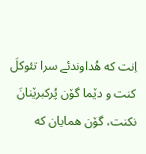اِنت که هُداوندئے سرا تئوکلَ کنت و دێما گۆن پُرکبرێنانَ نکنت، گۆن همایان که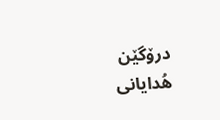درۆگێن هُدایانی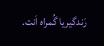رَندگیریا گُمراه اَنت.